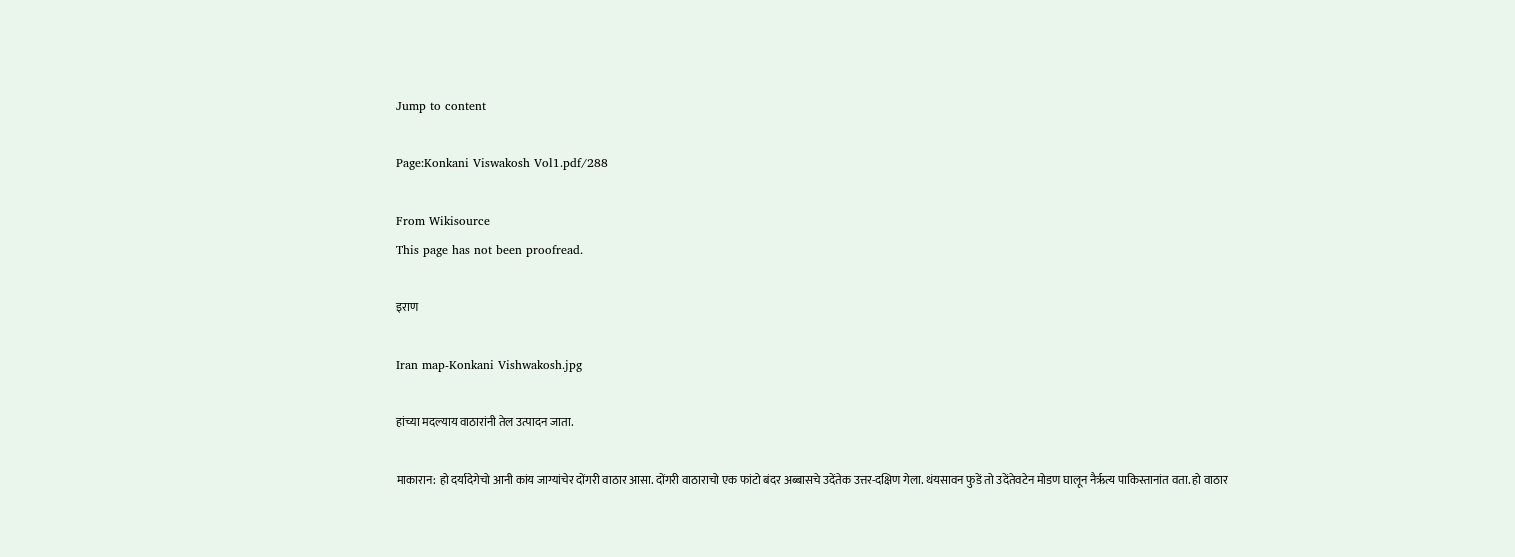Jump to content

Page:Konkani Viswakosh Vol1.pdf/288

From Wikisource
This page has not been proofread.

इराण

Iran map-Konkani Vishwakosh.jpg

हांच्या मदल्याय वाठारांनी तेल उत्पादन जाता.

माकारान: हो दर्यादेगेचो आनी कांय जाग्यांचेर दोंगरी वाठार आसा. दोंगरी वाठाराचो एक फांटो बंदर अब्बासचे उदेंतेक उत्तर-दक्षिण गेला. थंयसावन फुडें तो उदेंतेवटेन मोडण घालून नैर्ऋत्य पाकिस्तानांत वता. हो वाठार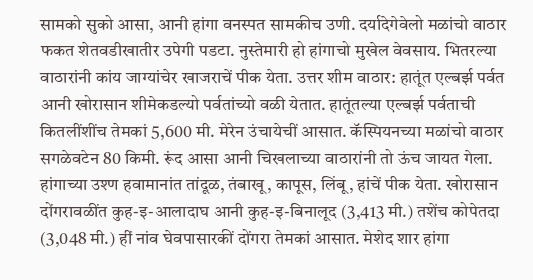सामको सुको आसा, आनी हांगा वनस्पत सामकीच उणी. दर्यादेगेवेलो मळांचो वाठार फकत शेतवडीखातीर उपेगी पडटा. नुस्तेमारी हो हांगाचो मुखेल वेवसाय. भितरल्या वाठारांनी कांय जाग्यांचेर खाजराचें पीक येता. उत्तर शीम वाठार: हातूंत एल्बर्झ पर्वत आनी खोरासान शीमेकडल्यो पर्वतांच्यो वळी येतात. हातूंतल्या एल्बर्झ पर्वताची कितलींशींच तेमकां 5,600 मी. मेरेन उंचायेचीं आसात. कॅस्पियनच्या मळांचो वाठार सगळेवटेन 80 किमी. रूंद आसा आनी चिखलाच्या वाठारांनी तो ऊंच जायत गेला. हांगाच्या उश्ण हवामानांत तांदूळ, तंबाखू, कापूस, लिंबू, हांचें पीक येता. खोरासान दोंगरावळींत कुह-इ-आलादाघ आनी कुह-इ-बिनालूद (3,413 मी.) तशेंच कोपेतदा (3,048 मी.) हीं नांव घेवपासारकीं दोंगरा तेमकां आसात. मेशेद शार हांगा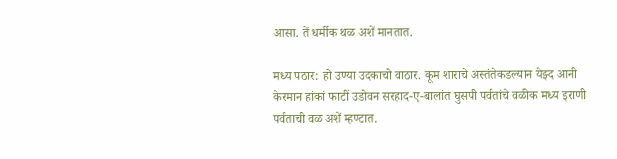आसा. तें धर्मीक थळ अशें मानतात.

मध्य पठार: हो उण्या उदकाचो वाठार. कूम शाराचे अस्तंतेकडल्यान येझ्द आनी केरमान हांकां फाटीं उडोवन सरहाद-ए-बालांत घुसपी पर्वतांचे वळीक मध्य इराणी पर्वताची वळ अशें म्हण्टात.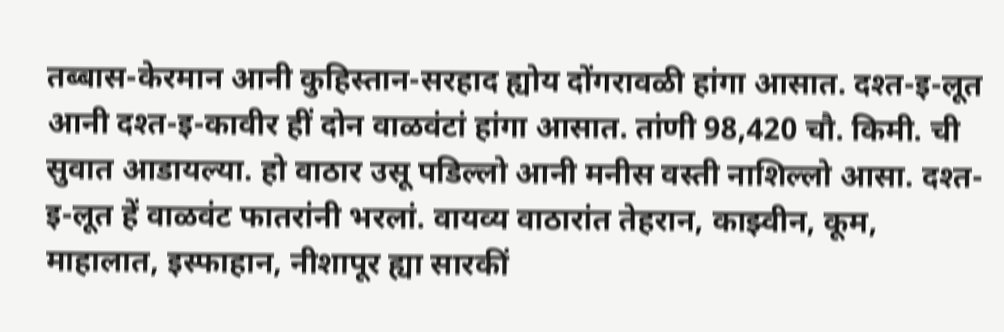तब्बास-केरमान आनी कुहिस्तान-सरहाद ह्योय दोंगरावळी हांगा आसात. दश्त-इ-लूत आनी दश्त-इ-कावीर हीं दोन वाळवंटां हांगा आसात. तांणी 98,420 चौ. किमी. ची सुवात आडायल्या. हो वाठार उसू पडिल्लो आनी मनीस वस्ती नाशिल्लो आसा. दश्त-इ-लूत हें वाळवंट फातरांनी भरलां. वायव्य वाठारांत तेहरान, काझ्वीन, कूम, माहालात, इस्फाहान, नीशापूर ह्या सारकीं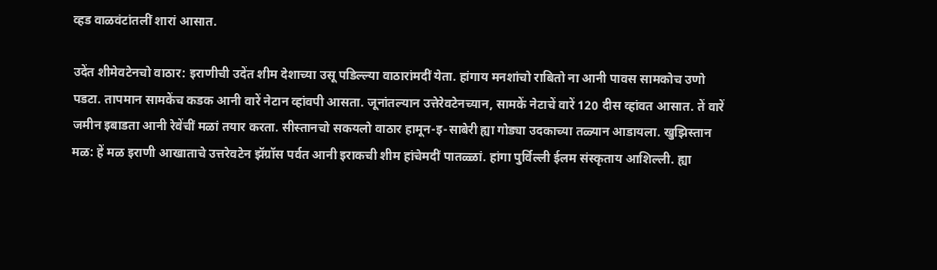व्हड वाळवंटांतलीं शारां आसात.

उदेंत शीमेवटेनचो वाठार: इराणीची उदेंत शीम देशाच्या उसू पडिल्ल्या वाठारांमदीं येता. हांगाय मनशांचो राबितो ना आनी पावस सामकोच उणो पडटा. तापमान सामकेंच कडक आनी वारें नेटान व्हांवपी आसता. जूनांतल्यान उत्तेरेवटेनच्यान, सामकें नेटाचें वारें 120 दीस व्हांवत आसात. तें वारें जमीन इबाडता आनी रेवेंचीं मळां तयार करता. सीस्तानचो सकयलो वाठार हामून-इ-साबेरी ह्या गोड्या उदकाच्या तळ्यान आडायला. खुझिस्तान मळ: हें मळ इराणी आखाताचे उत्तरेवटेन झॅग्रॉस पर्वत आनी इराकची शीम हांचेमदीं पातळ्ळां. हांगा पुर्विल्ली ईलम संस्कृताय आशिल्ली. ह्या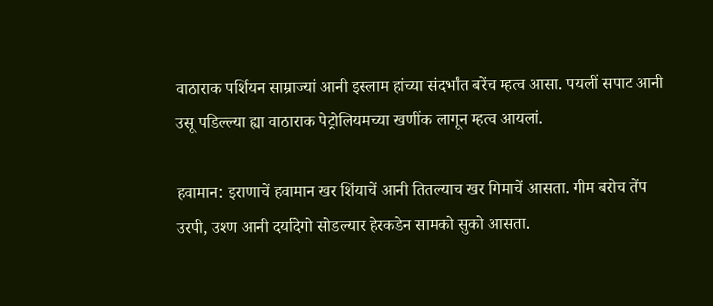वाठाराक पर्शियन साम्राज्यां आनी इस्लाम हांच्या संदर्भांत बरेंच म्हत्व आसा. पयलीं सपाट आनी उसू पडिल्ल्या ह्या वाठाराक पेट्रोलियमच्या खणींक लागून म्हत्व आयलां.

हवामान: इराणाचें हवामान खर शिंयाचें आनी तितल्याच खर गिमाचें आसता. गीम बरोच तेंप उरपी, उश्ण आनी दर्यादेगो सोडल्यार हेरकडेन सामको सुको आसता.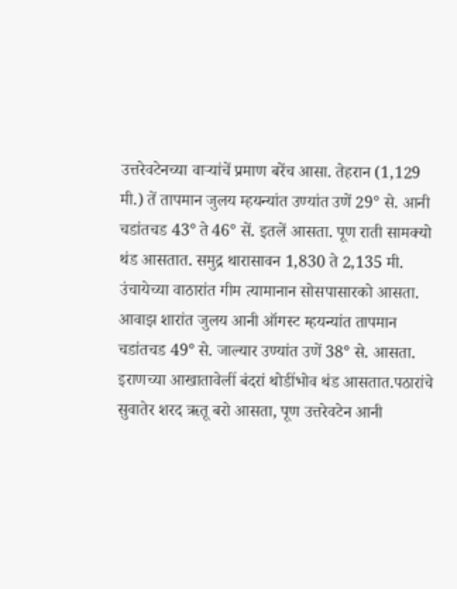उत्तरेवटेनच्या वाऱ्यांचें प्रमाण बरेंच आसा. तेहरान (1,129 मी.) तें तापमान जुलय म्हयन्यांत उण्यांत उणें 29° से. आनी चडांतचड 43° ते 46° सें. इतलें आसता. पूण राती सामक्यो थंड आसतात. समुद्र थारासावन 1,830 ते 2,135 मी. उंचायेच्या वाठारांत गीम त्यामानान सोसपासारको आसता. आवाझ शारांत जुलय आनी ऑगस्ट म्हयन्यांत तापमान चडांतचड 49° से. जाल्यार उण्यांत उणें 38° से. आसता. इराणच्या आखातावेलीं बंदरां थोडींभोव थंड आसतात.पठारांचे सुवातेर शरद ऋतू बरो आसता, पूण उत्तरेवटेन आनी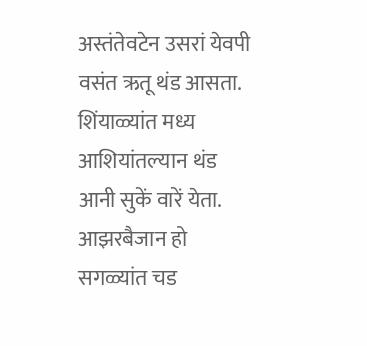अस्तंतेवटेन उसरां येवपी वसंत ऋतू थंड आसता. शिंयाळ्यांत मध्य आशियांतल्यान थंड आनी सुकें वारें येता. आझरबैजान हो सगळ्यांत चड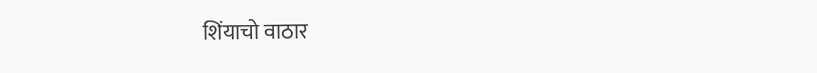शिंयाचो वाठार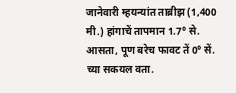जानेवारी म्हयन्यांत ताब्रीझ (1,400 मी.) हांगाचें तापमान 1.7° से. आसता, पूण बरेच फावट तें 0° सें. च्या सकयल वता.